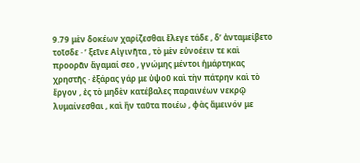9.79 μὲν δοκέων χαρίζεσθαι ἔλεγε τάδε , δ’ ἀνταμείβετο τοῖσδε · ʹ ξεῖνε Αἰγινῆτα , τὸ μὲν εὐνοέειν τε καὶ προορᾶν ἄγαμαί σεο , γνώμης μέντοι ἡμάρτηκας χρηστῆς · ἐξάρας γάρ με ὑψοῦ καὶ τὴν πάτρην καὶ τὸ ἔργον , ἐς τὸ μηδὲν κατέβαλες παραινέων νεκρῷ λυμαίνεσθαι , καὶ ἢν ταῦτα ποιέω , φὰς ἄμεινόν με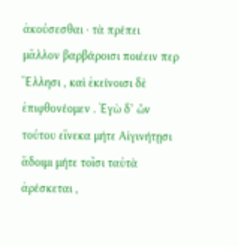ἀκούσεσθαι · τὰ πρέπει μᾶλλον βαρβάροισι ποιέειν περ Ἕλλησι , καὶ ἐκείνοισι δὲ ἐπιφθονέομεν . Ἐγὼ δ’ ὦν τούτου εἵνεκα μήτε Αἰγινήτῃσι ἅδοιμι μήτε τοῖσι ταὐτὰ ἀρέσκεται ,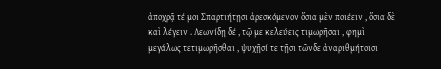ἀποχρᾷ τέ μοι Σπαρτιήτῃσι ἀρεσκόμενον ὅσια μὲν ποιέειν , ὅσια δὲ καὶ λέγειν . Λεωνίδῃ δέ , τῷ με κελεύεις τιμωρῆσαι , φημὶ μεγάλως τετιμωρῆσθαι , ψυχῇσί τε τῇσι τῶνδε ἀναριθμήτοισι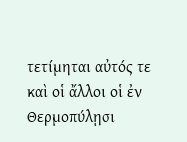τετίμηται αὐτός τε καὶ οἱ ἄλλοι οἱ ἐν Θερμοπύλῃσι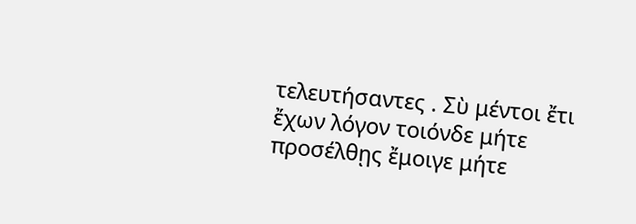τελευτήσαντες . Σὺ μέντοι ἔτι ἔχων λόγον τοιόνδε μήτε προσέλθῃς ἔμοιγε μήτε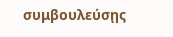συμβουλεύσῃς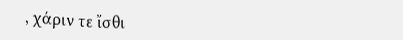, χάριν τε ἴσθι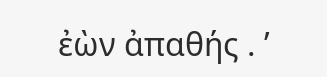ἐὼν ἀπαθής . ʹ